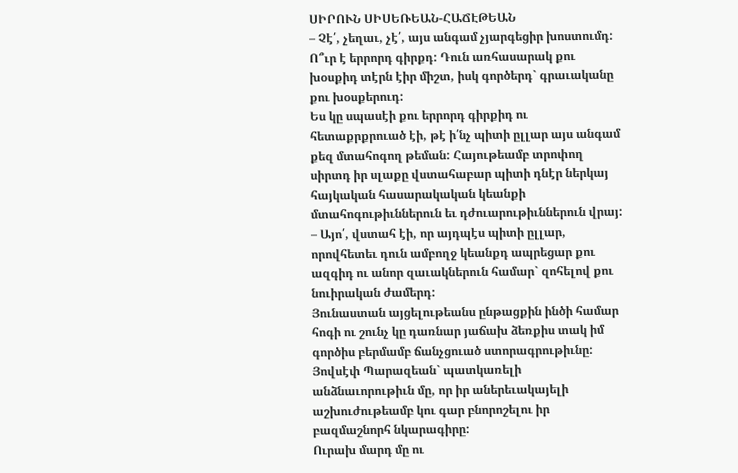ՍԻՐՈՒՆ ՍԻՍԵՌԵԱՆ-ՀԱՃԷԹԵԱՆ
– Չէ՛, չեղաւ, չէ՛, այս անգամ չյարգեցիր խոստումդ: Ո՞ւր է երրորդ գիրքդ: Դուն առհասարակ քու խօսքիդ տէրն էիր միշտ, իսկ գործերդ` գրաւականը քու խօսքերուդ:
Ես կը սպասէի քու երրորդ գիրքիդ ու հետաքրքրուած էի, թէ ի՛նչ պիտի ըլլար այս անգամ քեզ մտահոգող թեման: Հայութեամբ տրոփող սիրտդ իր սլաքը վստահաբար պիտի դնէր ներկայ հայկական հասարակական կեանքի մտահոգութիւններուն եւ դժուարութիւններուն վրայ:
– Այո՛, վստահ էի, որ այդպէս պիտի ըլլար, որովհետեւ դուն ամբողջ կեանքդ ապրեցար քու ազգիդ ու անոր զաւակներուն համար` զոհելով քու նուիրական ժամերդ:
Յունաստան այցելութեանս ընթացքին ինծի համար հոգի ու շունչ կը դառնար յաճախ ձեռքիս տակ իմ գործիս բերմամբ ճանչցուած ստորագրութիւնը: Յովսէփ Պարազեան` պատկառելի անձնաւորութիւն մը, որ իր աներեւակայելի աշխուժութեամբ կու գար բնորոշելու իր բազմաշնորհ նկարագիրը:
Ուրախ մարդ մը ու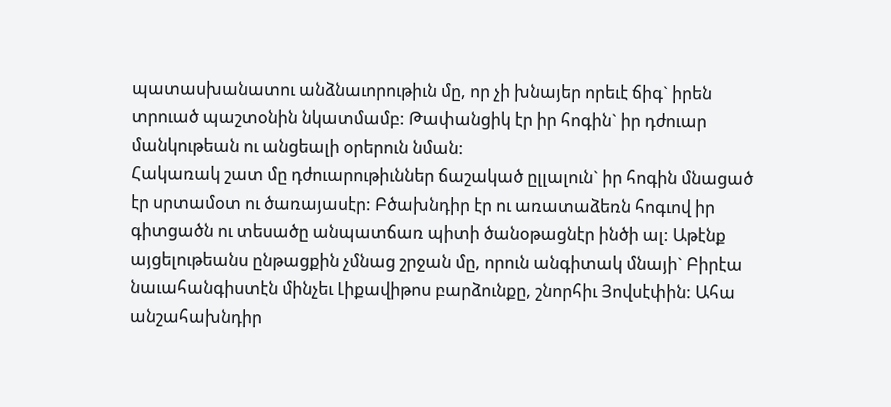պատասխանատու անձնաւորութիւն մը, որ չի խնայեր որեւէ ճիգ` իրեն տրուած պաշտօնին նկատմամբ: Թափանցիկ էր իր հոգին` իր դժուար մանկութեան ու անցեալի օրերուն նման:
Հակառակ շատ մը դժուարութիւններ ճաշակած ըլլալուն` իր հոգին մնացած էր սրտամօտ ու ծառայասէր: Բծախնդիր էր ու առատաձեռն հոգւով իր գիտցածն ու տեսածը անպատճառ պիտի ծանօթացնէր ինծի ալ: Աթէնք այցելութեանս ընթացքին չմնաց շրջան մը, որուն անգիտակ մնայի` Բիրէա նաւահանգիստէն մինչեւ Լիքավիթոս բարձունքը, շնորհիւ Յովսէփին: Ահա անշահախնդիր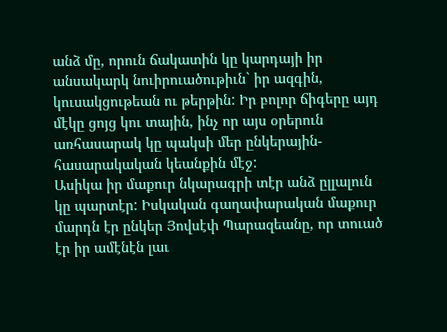անձ մը, որուն ճակատին կը կարդայի իր անսակարկ նուիրուածութիւն` իր ազգին, կուսակցութեան ու թերթին: Իր բոլոր ճիգերը այդ մէկը ցոյց կու տային, ինչ որ այս օրերուն առհասարակ կը պակսի մեր ընկերային-հասարակական կեանքին մէջ:
Ասիկա իր մաքուր նկարագրի տէր անձ ըլլալուն կը պարտէր: Իսկական գաղափարական մաքուր մարդն էր ընկեր Յովսէփ Պարազեանը, որ տուած էր իր ամէնէն լաւ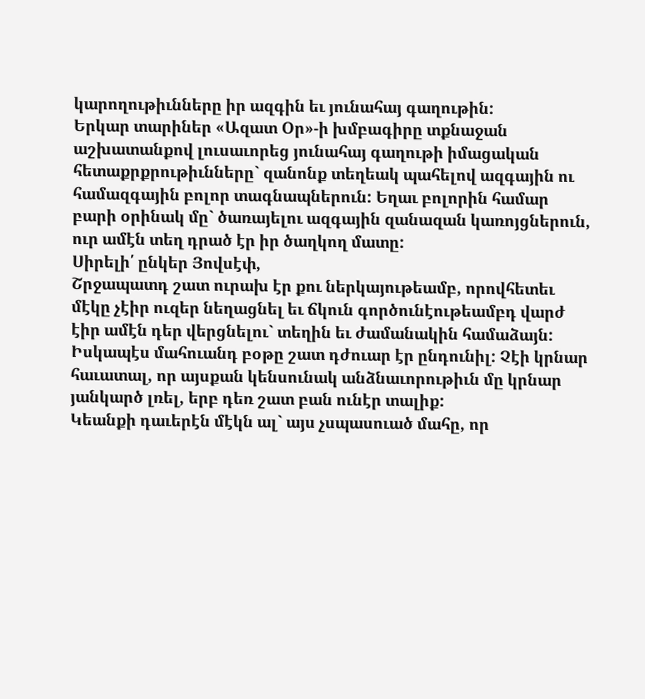կարողութիւնները իր ազգին եւ յունահայ գաղութին:
Երկար տարիներ «Ազատ Օր»-ի խմբագիրը տքնաջան աշխատանքով լուսաւորեց յունահայ գաղութի իմացական հետաքրքրութիւնները` զանոնք տեղեակ պահելով ազգային ու համազգային բոլոր տագնապներուն: Եղաւ բոլորին համար բարի օրինակ մը` ծառայելու ազգային զանազան կառոյցներուն, ուր ամէն տեղ դրած էր իր ծաղկող մատը:
Սիրելի՛ ընկեր Յովսէփ,
Շրջապատդ շատ ուրախ էր քու ներկայութեամբ, որովհետեւ մէկը չէիր ուզեր նեղացնել եւ ճկուն գործունէութեամբդ վարժ էիր ամէն դեր վերցնելու` տեղին եւ ժամանակին համաձայն:
Իսկապէս մահուանդ բօթը շատ դժուար էր ընդունիլ: Չէի կրնար հաւատալ, որ այսքան կենսունակ անձնաւորութիւն մը կրնար յանկարծ լռել, երբ դեռ շատ բան ունէր տալիք:
Կեանքի դաւերէն մէկն ալ` այս չսպասուած մահը, որ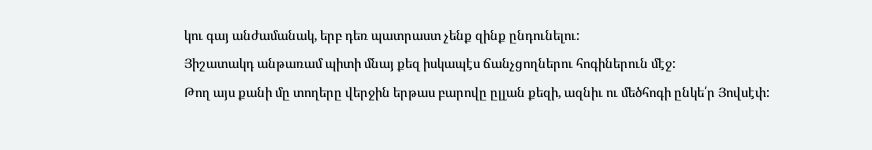կու գայ անժամանակ, երբ դեռ պատրաստ չենք զինք ընդունելու:
Յիշատակդ անթառամ պիտի մնայ քեզ իսկապէս ճանչցողներու հոգիներուն մէջ:
Թող այս քանի մը տողերը վերջին երթաս բարովը ըլլան քեզի, ազնիւ ու մեծհոգի ընկե՛ր Յովսէփ: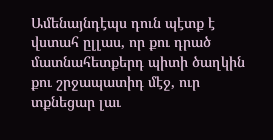Ամենայնդէպս դուն պէտք է վստահ ըլլաս, որ քու դրած մատնահետքերդ պիտի ծաղկին քու շրջապատիդ մէջ, ուր տքնեցար լաւ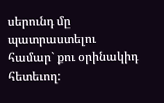սերունդ մը պատրաստելու համար` քու օրինակիդ հետեւող: